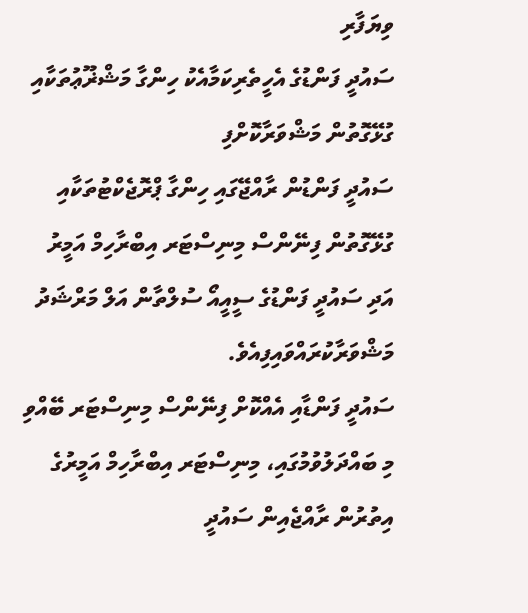ވިޔަފާރި
ސައުދީ ފަންޑުގެ އެހީތެރިކަމާއެކު ހިންގާ މަޝްޜޫޢުތަކާއި ގުޅޭގޮތުން މަޝްވަރާކޮށްފި
ސައުދީ ފަންޑުން ރާއްޖޭގައި ހިންގާ ޕްރޮޖެކްޓުތަކާއި ގުޅޭގޮތުން ފިނޭންސް މިނިސްޓަރ އިބްރާހިމް އަމީރު އަދި ސައުދީ ފަންޑުގެ ސީއީއޯ ސުލްތާން އަލް މަރްޝަދު މަޝްވަރާކުރައްވައިފިއެވެ.
ސައުދީ ފަންޑާއި އެއްކޮށް ފިނޭންސް މިނިސްޓަރ ބޭއްވި މި ބައްދަލުވުމުގައި، މިނިސްޓަރ އިބްރާހިމް އަމީރުގެ އިތުރުން ރާއްޖެއިން ސައުދީ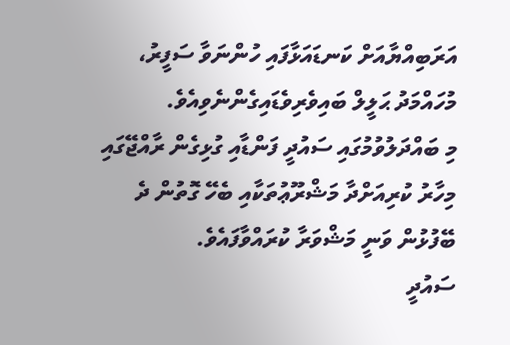އަރަބިއްޔާއަށް ކަނޑައަޅާފައި ހުންނަވާ ސަފީރު، މުހައްމަދު ޙަލީލް ބައިވެރިވެޑައިގެންނެވިއެވެ.
މި ބައްދަލުވުމުގައި ސައުދީ ފަންޑާއި ގުޅިގެން ރާއްޖޭގައި މިހާރު ކުރިއަށްދާ މަޝްރޫޢުތަކާއި ބެހޭ ގޮތުން ދެ ބޭފުޅުން ވަނީ މަޝްވަރާ ކުރައްވާފައެވެ.
ސައުދީ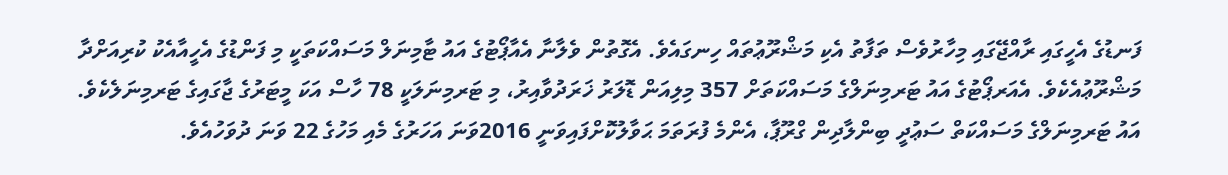ފަނޑުގެ އެހީގައި ރާއްޖޭގައި މިހާރުވެސް ތަފާތު އެކި މަޝްރޫޢުތައް ހިނގައެވެ. އެގޮތުން ވެލާނާ އެއާޕޯޓުގެ އައު ޓާމިނަލް މަސައްކަތަކީ މި ފަންޑުގެ އެހީއާއެކު ކުރިއަށްދާ މަޝްރޫޢުއެކެވެ. އެއަރޕޯޓުގެ އައު ޓަރމިނަލްގެ މަސައްކަތަށް 357 މިލިއަން ޑޮލަރު ޚަރަދުވާއިރު، މި ޓަރމިނަލަކީ 78 ހާސް އަކަ މީޓަރުގެ ޖާގައިގެ ޓަރމިނަލެކެވެ.
އައު ޓަރމިނަލްގެ މަސައްކަތް ސަޢުދީ ބިންލާދިން ގްރޫޕާ، އެންމެ ފުރަތަމަ ޙަވާލުކޮށްފައިވަނީ 2016ވަނަ އަހަރުގެ މެއި މަހުގެ 22 ވަނަ ދުވަހުއެވެ.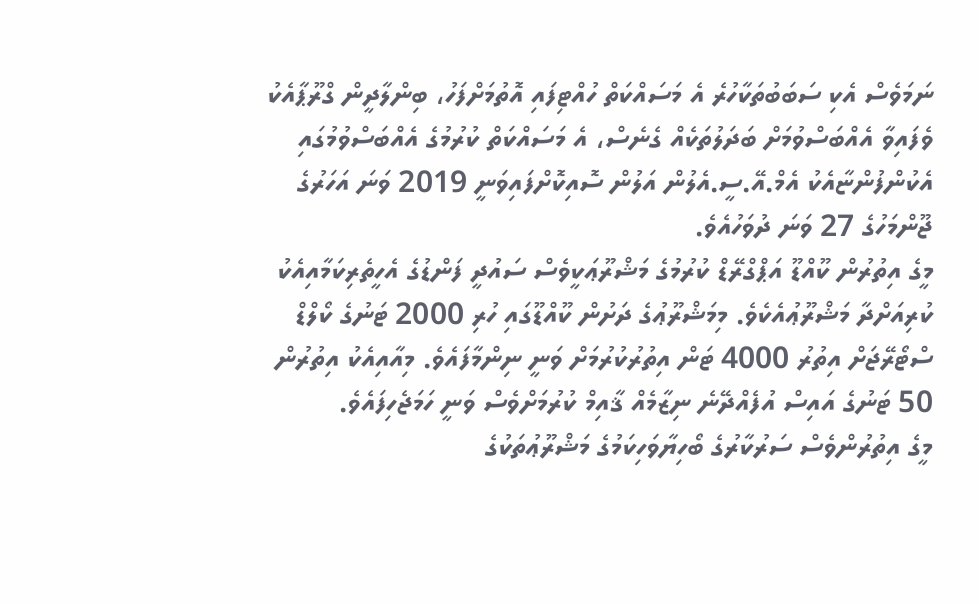ނަމަވެސް އެކި ސަބަބުތަކާހުރެ އެ މަސައްކަތް ހުއްޓިފައި އޮތުމަށްފަހު، ބިންލާދީން ގްރޫޕާއެކު ވެފައިވާ އެއްބަސްވުމަށް ބަދަލުތަކެއް ގެނެސް، އެ މަސައްކަތް ކުރުމުގެ އެއްބަސްވުމުގައި އެކުންފުންޏާއެކު އެމް.އޭ.ސީ.އެލުން އަލުން ސޮއިކޮށްފައިވަނީ 2019 ވަނަ އަހަރުގެ ޖޫންމަހުގެ 27 ވަނަ ދުވަހުއެވެ.
މީގެ އިތުރުން ކޫއްޑޫ އަޕްގްރޭޑް ކުރުމުގެ މަޝްރޫޢަކީވެސް ސައުދީ ފަންޑުގެ އެހީތެރިކަމާއިއެކު ކުރިއަށްދާ މަޝްރޫޢުއެކެވެ. މިމަޝްރޫޢުގެ ދަށުން ކޫއްޑޫގައި ހުރި 2000 ޓަނުގެ ކޯލްޑް ސްޓޯރޭޖަށް އިތުރު 4000 ޓަން އިތުރުކުރުމަށް ވަނީ ނިންމާފައެވެ. މިއާއިއެކު އިތުރުން 50 ޓަނުގެ އައިސް އުފެއްދޭނެ ނިޒާމެއް ޤާއިމް ކުރުމަށްވެސް ވަނީ ހަމަޖެހިފައެވެ.
މީގެ އިތުރުންވެސް ސަރުކާރުގެ ބޯހިޔާވަހިކަމުގެ މަޝްރޫޢުތަކުގެ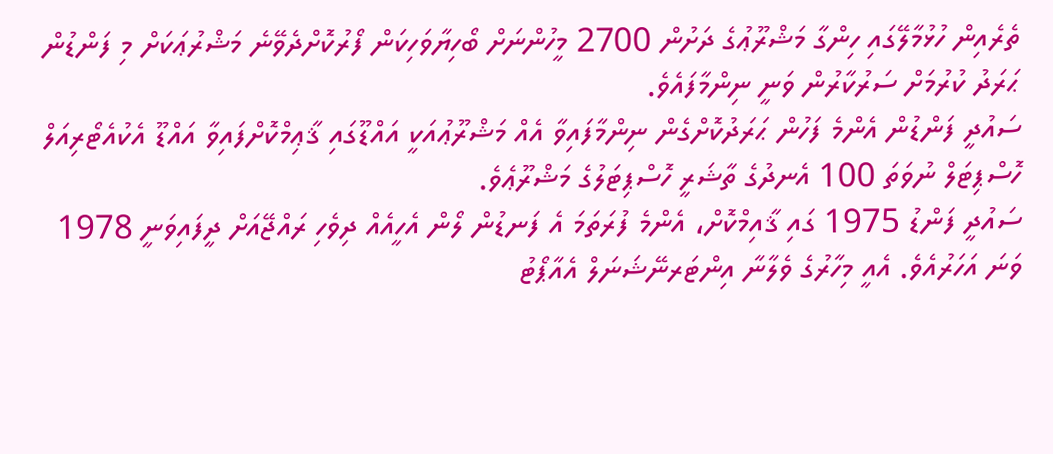ތެރެއިން ހުޅުމާލޭގައި ހިންގާ މަޝްރޫޢުގެ ދަށުން 2700 މީހުންނަށް ބޯހިޔާވަހިކަން ފޯރުކޮށްދެވޭނެ މަޝްރުޢަކަށް މި ފަންޑުން ޙަރަދު ކުރުމަށް ސަރުކާރުން ވަނީ ނިންމާފައެވެ.
ސައުދީ ފަންޑުން އެންމެ ފަހުން ޙަރަދުކޮށްގެން ނިންމާފައިވާ އެއް މަޝްރޫޢުއަކީ އައްޑޫގައި ޤާޢިމްކޮށްފައިވާ އައްޑޫ އެކުއެޓޯރިއަލް ހޮސްޕިޓަލް ނުވަތަ 100 އެނދުގެ ތާޝަރީ ހޮސްޕިޓަލުގެ މަޝްރޫޢެވެ.
ސައުދީ ފަންޑު 1975 ގައި ޤާއިމްކޮށް، އެންމެ ފުރަތަމަ އެ ފަނޑުން ލޯން އެހީއެއް ދިވެހި ރައްޖޭއަށް ދީފައިވަނީ 1978 ވަނަ އަހަރުއެވެ. އެއީ މިހާރުގެ ވެލާނާ އިންޓަރނޭޝަނަލް އެއާޕޯޓު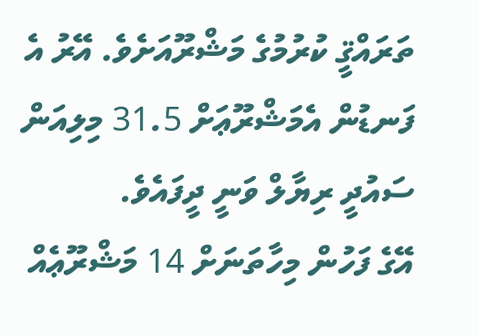ތަރައްޤީ ކުރުމުގެ މަޝްރޫއަށެވެ. އޭރު އެ ފަނޑުން އެމަޝްރޫޢަށް 31.5 މިލިއަން ސައުދީ ރިޔާލް ވަނީ ދީފައެވެ.
އޭގެ ފަހުން މިހާތަނަށް 14 މަޝްރޫޢެއް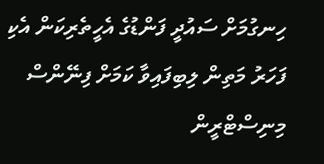ހިނގުމަށް ސައުދީ ފަންޑުގެ އެހީތެރިކަން އެކި ފަހަރު މަތިން ލިބިފައިވާ ކަމަށް ފިނޭންސް މިނިސްޓްރީން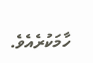ހާމަކުރެއެވެ.